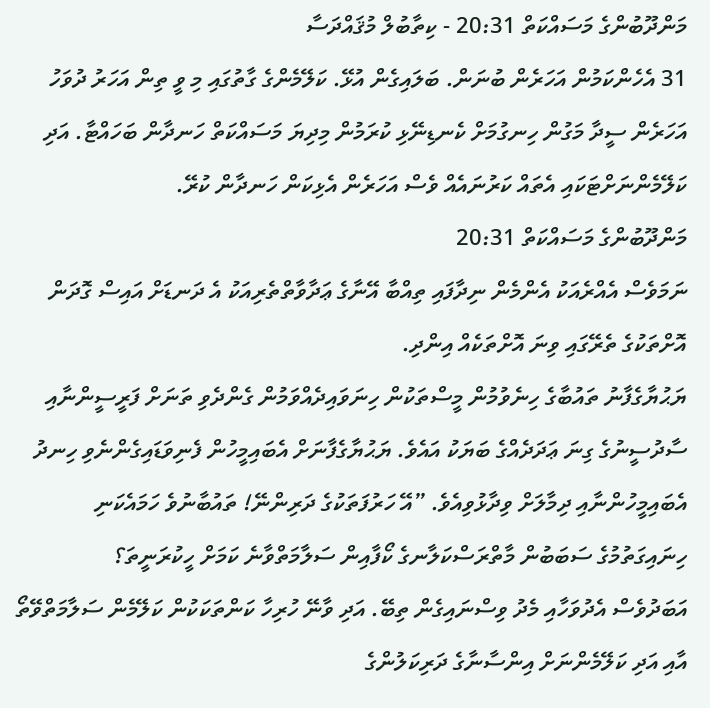މަންދޫބުންގެ މަސައްކަތް 20:31 - ކިތާބުލް މުޤައްދަސާ
31 އެހެންކަމުން އަހަރެން ބުނަން. ބަލައިގެން އުޅޭ. ކަލޭމެންގެ ގާތުގައި މި ވީ ތިން އަހަރު ދުވަހު އަހަރެން ސީދާ މަގުން ހިނގުމަށް ކެނޑިނޭޅި ކުރަމުން މިދިޔަ މަސައްކަތް ހަނދާން ބަހައްޓާ. އަދި ކަލޭމެންނަށްޓަކައި އެތައް ކަރުނައެއް ވެސް އަހަރެން އެޅިކަން ހަނދާން ކުރޭ.
މަންދޫބުންގެ މަސައްކަތް 20:31
ނަމަވެސް އެއްރެއަކު އެންމެން ނިދާފައި ތިއްބާ އޭނާގެ ޢަދާވާތްތެރިއަކު އެ ދަނޑަށް އައިސް ގޮދަން އޮށްތަކުގެ ތެރޭގައި ވިނަ އޮށްތަކެއް އިންދި.
ޔަޙުޔާގެފާނު ތައުބާގެ ހިނެވުމުން މީސްތަކުން ހިނަވައިދެއްވަމުން ގެންދެވި ތަނަށް ފަރީސީންނާއި ސާދުސީނުގެ ގިނަ ޢަދަދެއްގެ ބަޔަކު އައެވެ. ޔަޙުޔާގެފާނަށް އެބައިމީހުން ފެނިވަޑައިގެންނެވި ހިނދު އެބައިމީހުންނާއި ދިމާލަށް ވިދާޅުވިއެވެ. ”އޭ ހަރުފަތަކުގެ ދަރިންނޭ! ތައުބާނުވެ ހަމައެކަނި ހިނައިގަތުމުގެ ސަބަބުން މާތްރަސްކަލާނގެ ކޯފާއިން ސަލާމަތްވާނެ ކަމަށް ހީކުރަނީތަ؟
އަބަދުވެސް އެދުވަހާއި މެދު ވިސްނައިގެން ތިބޭ. އަދި ވާނޭ ހުރިހާ ކަންތަކަކުން ކަލޭމެން ސަލާމަތްވޭތޯ އާއި އަދި ކަލޭމެންނަށް އިންސާނާގެ ދަރިކަލުންގެ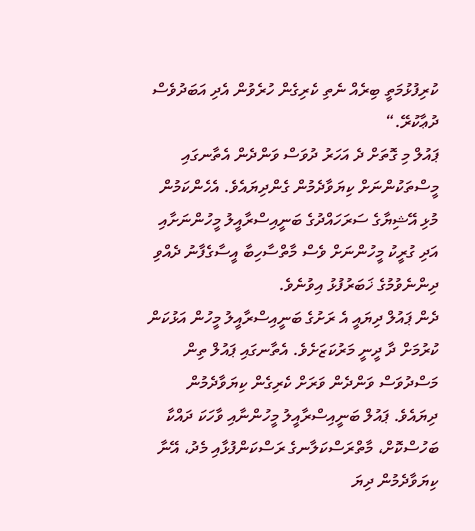ކުރިފުޅުމަތީ ބިރެއް ނެތި ކެރިގެން ހުރެވުން އެދި އަބަދުވެސް ދުޢާކުރޭ.“
ޕައުލް މި ގޮތަށް ދެ އަހަރު ދުވަސް ވަންދެން އެތާނގައި މީސްތަކުންނަށް ކިޔަވާދެމުން ގެންދިޔައެވެ. އެހެންކަމުން މުޅި އޭޝިޔާގެ ސަރަހައްދުގެ ބަނީއިސްރާއީލު މީހުންނަށާއި އަދި ގުރީކު މީހުންނަށް ވެސް މާތްސާހިބާ އީސާގެފާނު ދެއްވި ދިންނެވުމުގެ ޚަބަރުފުޅު އިވުނެވެ.
ދެން ޕައުލް ދިޔައީ އެ ރަށުގެ ބަނީއިސްރާއީލު މީހުން އަޅުކަން ކުރުމަށް ދާ ދީނީ މަރުކަޒަށެވެ. އެތާނގައި ޕައުލް ތިން މަސްދުވަސް ވަންދެން ވަރަށް ކެރިގެން ކިޔަވާދެމުން ދިޔައެވެ. ޕައުލް ބަނީއިސްރާއީލު މީހުންނާއި ވާހަކަ ދައްކާ ބަހުސްކޮށް، މާތްރަސްކަލާނގެ ރަސްކަންފުޅާއި މެދު، އޭނާ ކިޔަވާދެމުން ދިޔަ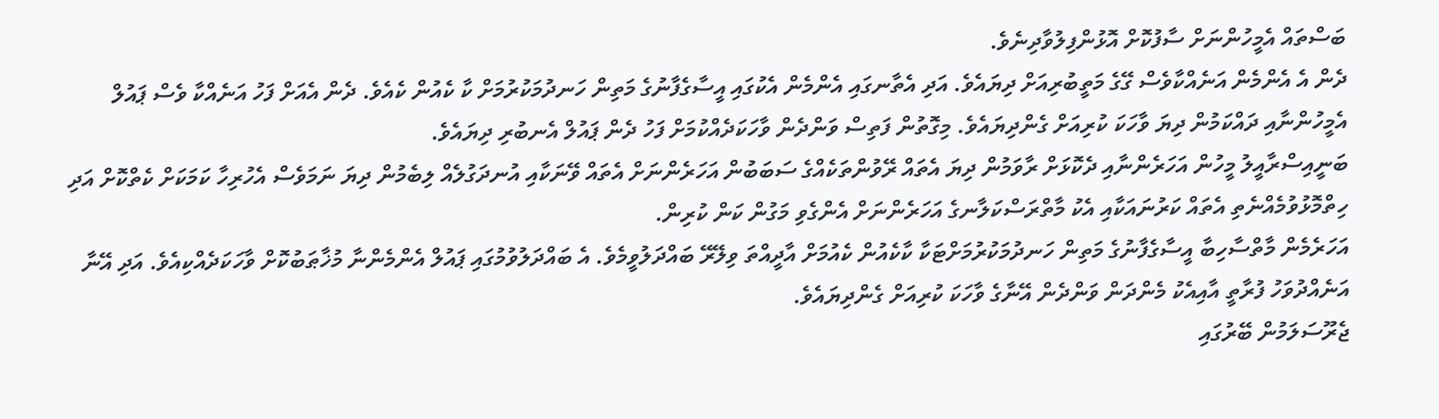ބަސްތައް އެމީހުންނަށް ސާފުކޮށް އޮޅުންފިލުވާދިނެވެ.
ދެން އެ އެންމެން އަނެއްކާވެސް ގޭގެ މަތީބުރިއަށް ދިޔައެވެ. އަދި އެތާނގައި އެންމެން އެކުގައި އީސާގެފާނުގެ މަތިން ހަނދުމަކުރުމަށް ކާ ކެއުން ކެއެވެ. ދެން އެއަށް ފަހު އަނެއްކާ ވެސް ޕައުލް އެމީހުންނާއި ދައްކަމުން ދިޔަ ވާހަކަ ކުރިއަށް ގެންދިޔައެވެ. މިގޮތުން ފަތިސް ވަންދެން ވާހަކަދެއްކުމަށް ފަހު ދެން ޕައުލް އެނބުރި ދިޔައެވެ.
ބަނީއިސްރާއީލު މީހުން އަހަރެންނާއި ދެކޮޅަށް ރާވަމުން ދިޔަ އެތައް ރޭވުންތަކެއްގެ ސަބަބުން އަހަރެންނަށް އެތައް ވޭނަކާއި އުނދަގުލެއް ލިބެމުން ދިޔަ ނަމަވެސް އެހުރިހާ ކަމަކަށް ކެތްކޮށް އަދި ހިތްމޮޅުވުމެއްނެތި އެތައް ކަރުނައަކާއި އެކު މާތްރަސްކަލާނގެ އަހަރެންނަށް އެންގެވި މަގުން ކަން ކުރިން.
އަހަރެމެން މާތްސާހިބާ އީސާގެފާނުގެ މަތިން ހަނދުމަކުރުމަށްޓަކާ ކާކެއުން ކެއުމަށް އާދީއްތަ ވިލޭރޭ ބައްދަލުވީމެވެ. އެ ބައްދަލުވުމުގައި ޕައުލް އެންމެންނާ މުޚާޠަބުކޮށް ވާހަކަދެއްކިއެވެ. އަދި އޭނާ އަނެއްދުވަހު ފުރާތީ އާއިއެކު މެންދަން ވަންދެން އޭނާގެ ވާހަކަ ކުރިއަށް ގެންދިޔައެވެ.
ޖެރޫސަލަމުން ބޭރުގައި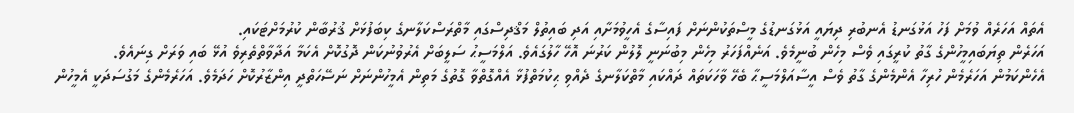އެތައް އަހަރެއް ވުމަށް ފަހު އަޅުގަނޑު އެނބުރި ދިޔައީ އަޅުގަނޑުގެ މީސްތަކުންނަށް ފައިސާގެ އެހީވުމަށާއި އަދި ބައިތުލް މަޤްދިސްގައި މާތްރަސްކަލާނގެ ކިބަފުޅަށް ޤުރުބާން ކުރުމަށްޓަކައި.
އަހަރެން ތިޔަބައިމީހުންގެ ގާތު ކުރީގައި ވެސް މިހެން ބުނީމެވެ. އަނެއްފަހަރު މިހެން މިބުނަނީ ލޮލުން ކަރުނަ އޮހޭ ހާލުގައެވެ. އަލްމަސީޙު ސަލީބަށް އެރުވުނުކަން ދޮގުކޮށް އެކަމާ އަދާވާތްތެރިވެ އުޅޭ ބައި ވަރަށް ގިނައެވެ.
އެހެންކަމުން އަހަރެމެން ހުރިހާ އެންމެންގެ ގާތު ވެސް އީސާއަލްމަސީޙާ ބެހޭ ވާހަކަތައް ދައްކައި މާތްކަލާނގެ ދެއްވި ޙިކުމަތްފުޅާ އެއްގޮތްވާ ގޮތުގެ މަތިން އެމީހުންނަށް ނަސޭހަތްދީ އިންޒާރުކޮށް ހަދަމެވެ. އަހަރެމެންގެ މަގުސަދަކީ އެމީހުން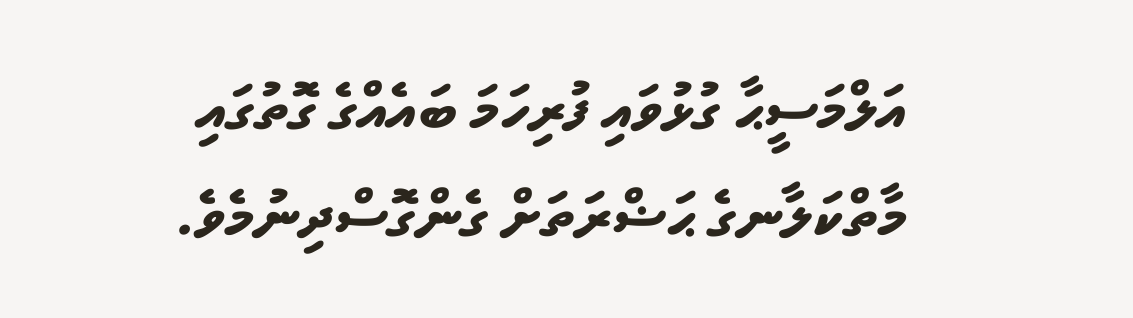އަލްމަސީޙާ ގުޅުވައި ފުރިހަމަ ބައެއްގެ ގޮތުގައި މާތްކަލާނގެ ޙަޟްރަތަށް ގެންގޮސްދިނުމެވެ.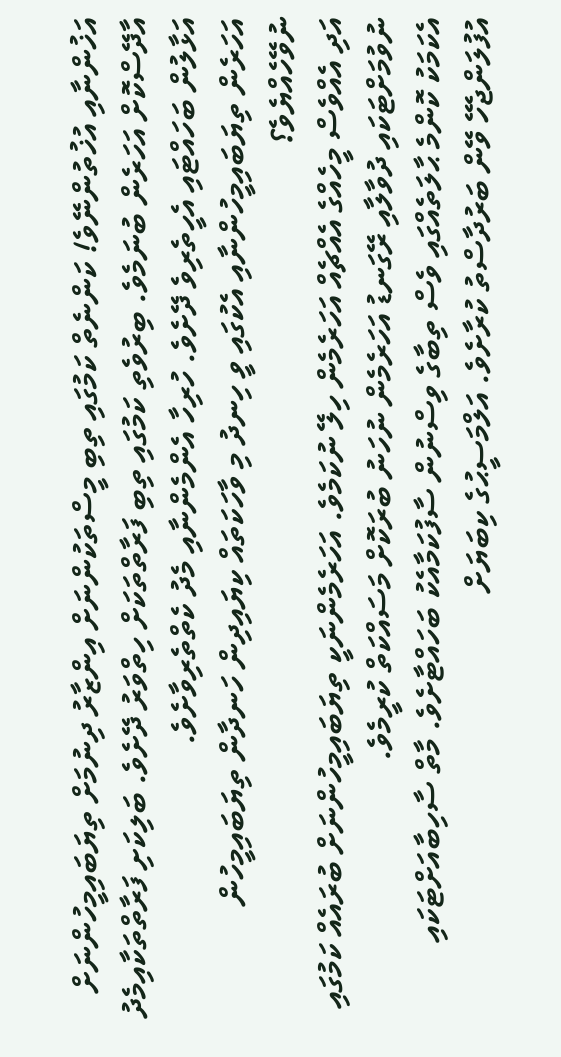އަޚުންނާއި އުޚުތުންނޭވެ! ކަންނެތް ކަމުގައި ތިބި މީސްތަކުންނަށް އިންޒާރު ދިނުމަށް ތިޔަބައިމީހުންނަށް އާދޭސްކޮށް އަހަރެން ބުނަމެވެ. ބިރުވެތި ކަމުގައި ތިބި ފަރާތްތަކަށް ހިތްވަރު ދޭށެވެ. ބަލިކަށި ފަރާތްތަކާއިމެދު އަޅާލުން ބަހައްޓައި އެހީތެރިވެ ދޭށެވެ. ހުރިހާ އެންމެންނާއި މެދު ކެތްތެރިވާށެވެ.
އަހަރެން ތިޔަބައިމީހުންނާއި އެކުގައި ވީ ހިނދު މި ވާހަކަތައް ކިޔައިދިން ހަނދާން ތިޔަބައިމީހުން ނުވޭހެއްޔެވެ؟
އަދި އެއްވެސް މީހެއްގެ އެއްޗެއް އަހަރެމެން ހިލޭ ނުކަމެވެ. އަހަރެމެންނަކީ ތިޔަބައިމީހުންނަށް ބުރައެއް ކަމުގައި ނުވުމަށްޓަކައި ދުވާލާއި ރޭގަނޑު އަހަރެމެން ނުހަނު ބުރަކޮށް މަސައްކަތް ކުރީމެވެ.
އެކަމަކު ކޮންމެ ޙާލަތެއްގައި ވެސް ތިބާގެ ވިސްނުން ސާފުކަމާއެކު ބަހައްޓާށެވެ. މާތް ސާހިބާއަށްޓަކައި އުފުލަންޖެހޭ ވޭން ބަރުދާސްތު ކުރާށެވެ. އަލްމަސީޙުގެ ކިބަޔަށް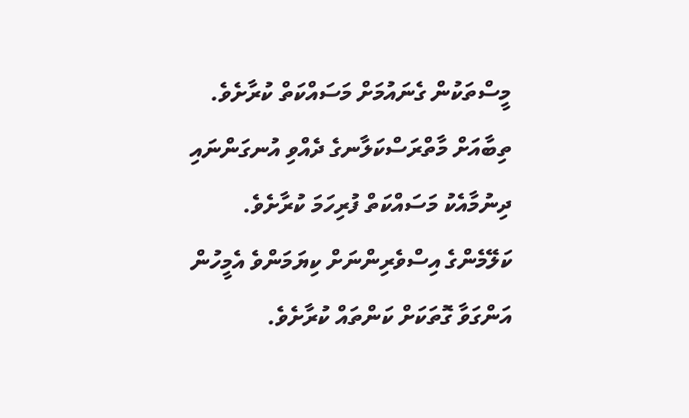މީސްތަކުން ގެނައުމަށް މަސައްކަތް ކުރާށެވެ. ތިބާއަށް މާތްރަސްކަލާނގެ ދެއްވި އުނގަންނައި ދިނުމާއެކު މަސައްކަތް ފުރިހަމަ ކުރާށެވެ.
ކަލޭމެންގެ އިސްވެރިންނަށް ކިޔަމަންވެ އެމީހުން އަންގަވާ ގޮތަކަށް ކަންތައް ކުރާށެވެ.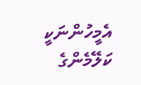އެމީހުންނަކީ ކަލޭމެންގެ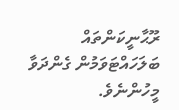ރޫޙާނީކަންތައް ބަލަހައްޓަވަމުން ގެންދަވާ މީހުންނެވެ.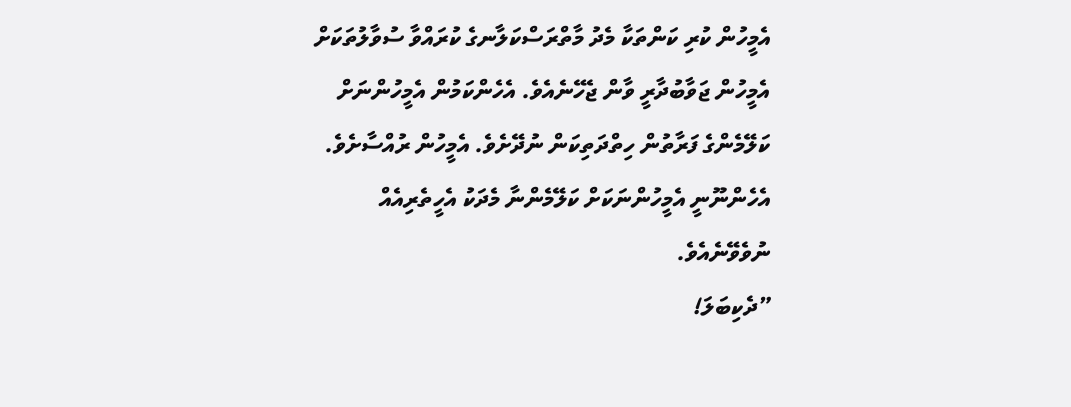އެމީހުން ކުރި ކަންތަކާ މެދު މާތްރަސްކަލާނގެ ކުރައްވާ ސުވާލުތަކަށް އެމީހުން ޖަވާބުދާރީ ވާން ޖެހޭނެއެވެ. އެހެންކަމުން އެމީހުންނަށް ކަލޭމެންގެ ފަރާތުން ހިތްދަތިކަން ނުދޭށެވެ. އެމީހުން ރުއްސާށެވެ. އެހެންނޫނީ އެމީހުންނަކަށް ކަލޭމެންނާ މެދަކު އެހީތެރިއެއް ނުވެވޭނެއެވެ.
”ދެކިބަލަ!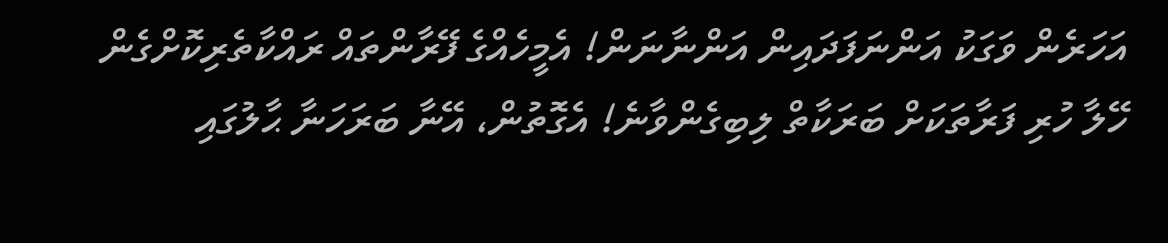އަހަރެން ވަގަކު އަންނަފަދައިން އަންނާނަން! އެމީހެއްގެ ފޭރާންތައް ރައްކާތެރިކޮށްގެން ހޭލާ ހުރި ފަރާތަކަށް ބަރަކާތް ލިބިގެންވާނެ! އެގޮތުން، އޭނާ ބަރަހަނާ ޙާލުގައި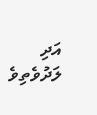އަދި ލަދުވެތިވެ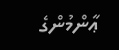ޢާންމުންގެ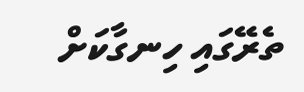ތެރޭގައި ހިނގާކަށް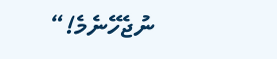ނުޖެހޭނެމެ!“